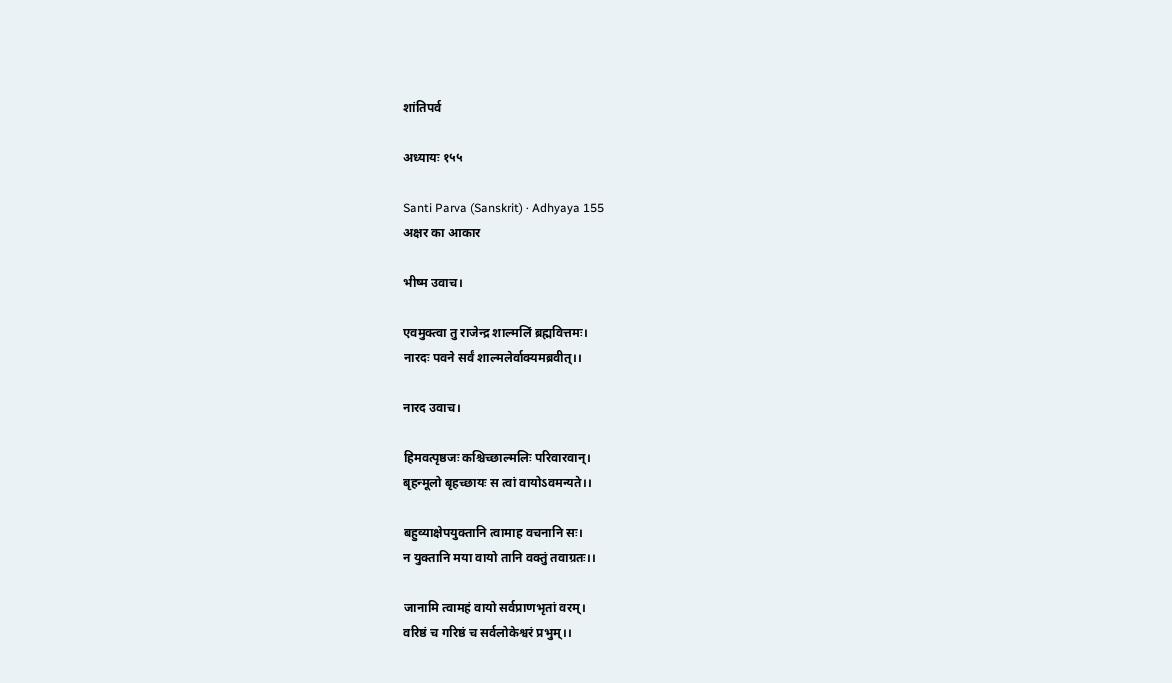शांतिपर्व

अध्यायः १५५

Santi Parva (Sanskrit) · Adhyaya 155
अक्षर का आकार

भीष्म उवाच।

एवमुक्त्वा तु राजेन्द्र शाल्मलिं ब्रह्मवित्तमः।
नारदः पवने सर्वं शाल्मलेर्वाक्यमब्रवीत्।।

नारद उवाच।

हिमवत्पृष्ठजः कश्चिच्छाल्मलिः परिवारवान्।
बृहन्मूलो बृहच्छायः स त्वां वायोऽवमन्यते।।

बहुव्याक्षेपयुक्तानि त्वामाह वचनानि सः।
न युक्तानि मया वायो तानि वक्तुं तवाग्रतः।।

जानामि त्वामहं वायो सर्वप्राणभृतां वरम्।
वरिष्ठं च गरिष्ठं च सर्वलोकेश्वरं प्रभुम्।।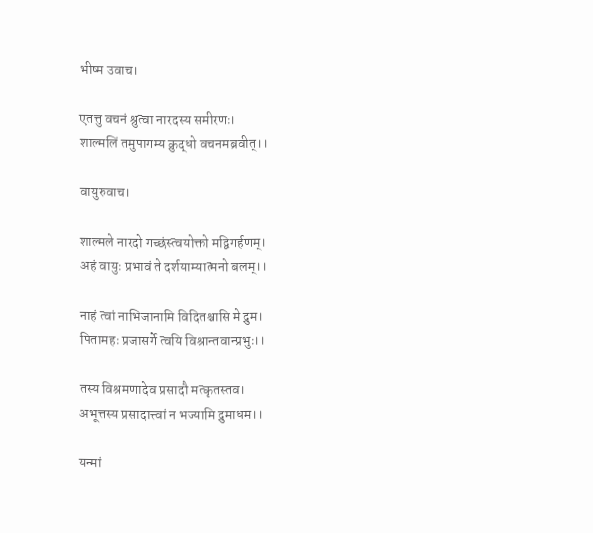भीष्म उवाच।

एतत्तु वचनं श्रुत्वा नारदस्य समीरणः।
शाल्मलिं तमुपागम्य क्रुद्धो वचनमब्रवीत्।।

वायुरुवाच।

शाल्मले नारदो गच्छंस्त्वयोक्तो मद्विगर्हणम्।
अहं वायुः प्रभावं ते दर्शयाम्यात्मनो बलम्।।

नाहं त्वां नाभिजानामि विदितश्चासि मे द्रुम।
पितामहः प्रजासर्गे त्वयि विश्रान्तवान्प्रभुः।।

तस्य विश्रमणादेव प्रसादौ मत्कृतस्तव।
अभूत्तस्य प्रसादात्त्वां न भज्यामि द्रुमाधम।।

यन्मां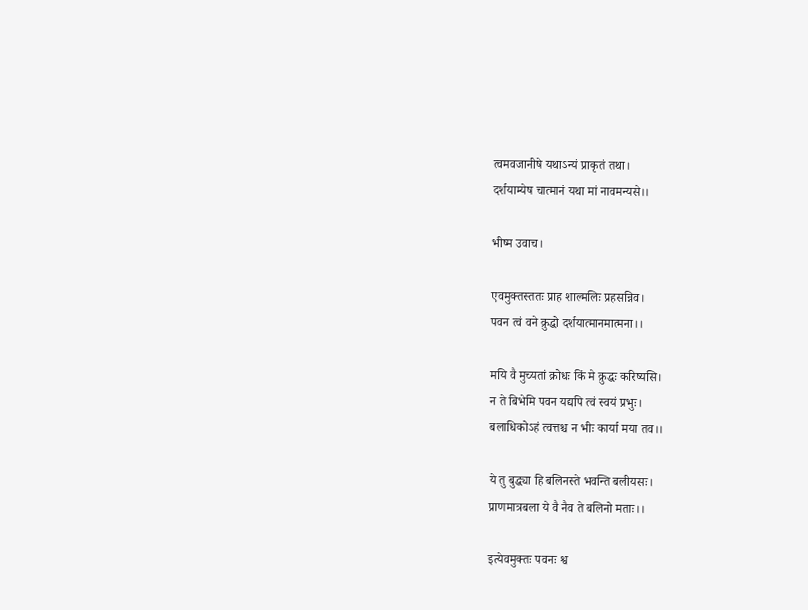त्वमवजानीषे यथाऽन्यं प्राकृतं तथा।
दर्शयाम्येष चात्मानं यथा मां नावमन्यसे।।

भीष्म उवाच।

एवमुक्तस्ततः प्राह शाल्मलिः प्रहसन्निव।
पवन त्वं वने क्रुद्धो दर्शयात्मानमात्मना।।

मयि वै मुच्यतां क्रोधः किं मे क्रुद्धः करिष्यसि।
न ते बिभेमि पवन यद्यपि त्वं स्वयं प्रभुः।
बलाधिकोऽहं त्वत्तश्च न भीः कार्या मया तव।।

ये तु बुद्ध्या हि बलिनस्ते भवन्ति बलीयसः।
प्राणमात्रबला ये वै नैव ते बलिनो मताः।।

इत्येवमुक्तः पवनः श्व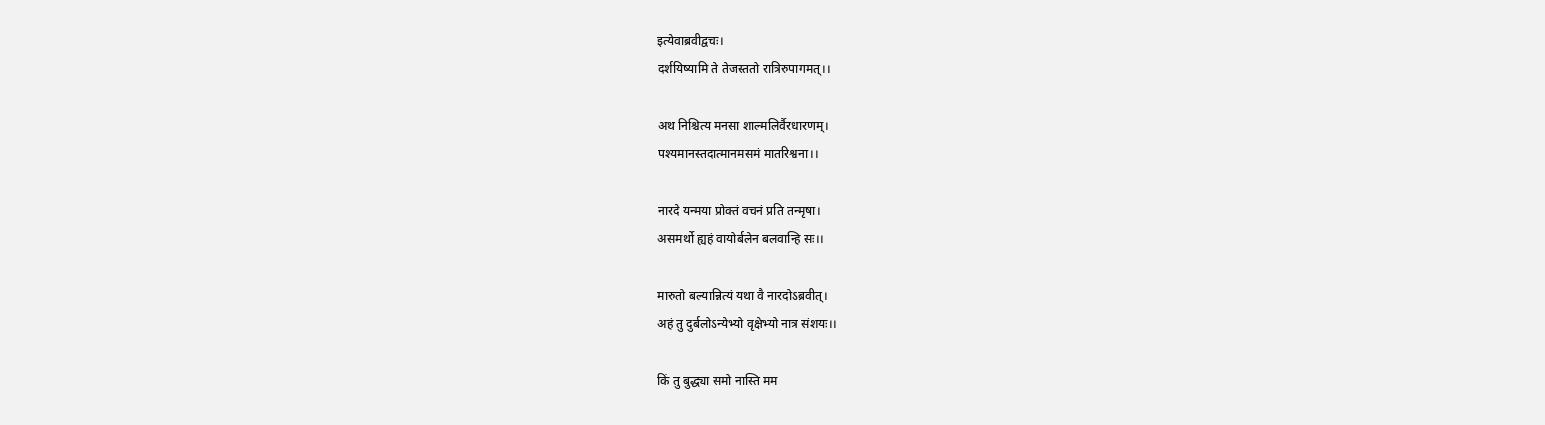इत्येवाब्रवीद्वचः।
दर्शयिष्यामि ते तेजस्ततो रात्रिरुपागमत्।।

अथ निश्चित्य मनसा शाल्मलिर्वैरधारणम्।
पश्यमानस्तदात्मानमसमं मातरिश्वना।।

नारदे यन्मया प्रोक्तं वचनं प्रति तन्मृषा।
असमर्थो ह्यहं वायोर्बलेन बलवान्हि सः।।

मारुतो बल्यान्नित्यं यथा वै नारदोऽब्रवीत्।
अहं तु दुर्बलोऽन्येभ्यो वृक्षेभ्यो नात्र संशयः।।

किं तु बुद्ध्या समो नास्ति मम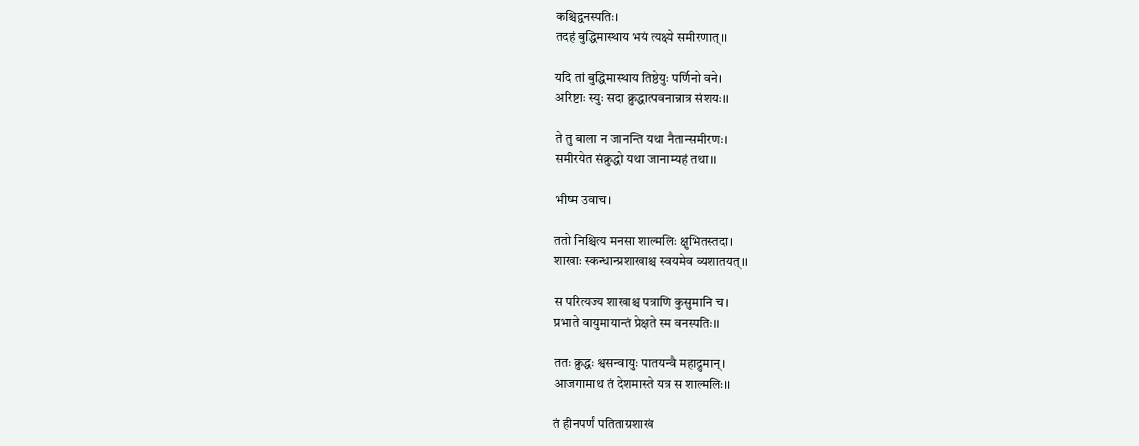कश्चिद्वनस्पतिः।
तदहं बुद्धिमास्थाय भयं त्यक्ष्ये समीरणात्।।

यदि तां बुद्धिमास्थाय तिष्ठेयुः पर्णिनो वने।
अरिष्टाः स्युः सदा क्रुद्धात्पवनान्नात्र संशयः।।

ते तु बाला न जानन्ति यथा नैतान्समीरणः।
समीरयेत संक्रुद्धो यथा जानाम्यहं तथा।।

भीष्म उवाच।

ततो निश्चित्य मनसा शाल्मलिः क्षुभितस्तदा।
शाखाः स्कन्धान्प्रशाखाश्च स्वयमेव व्यशातयत्।।

स परित्यज्य शाखाश्च पत्राणि कुसुमानि च।
प्रभाते वायुमायान्तं प्रेक्षते स्म वनस्पतिः।।

ततः क्रुद्धः श्वसन्वायुः पातयन्वै महाद्रुमान्।
आजगामाथ तं देशमास्ते यत्र स शाल्मलिः।।

तं हीनपर्णं पतिताग्रशाखं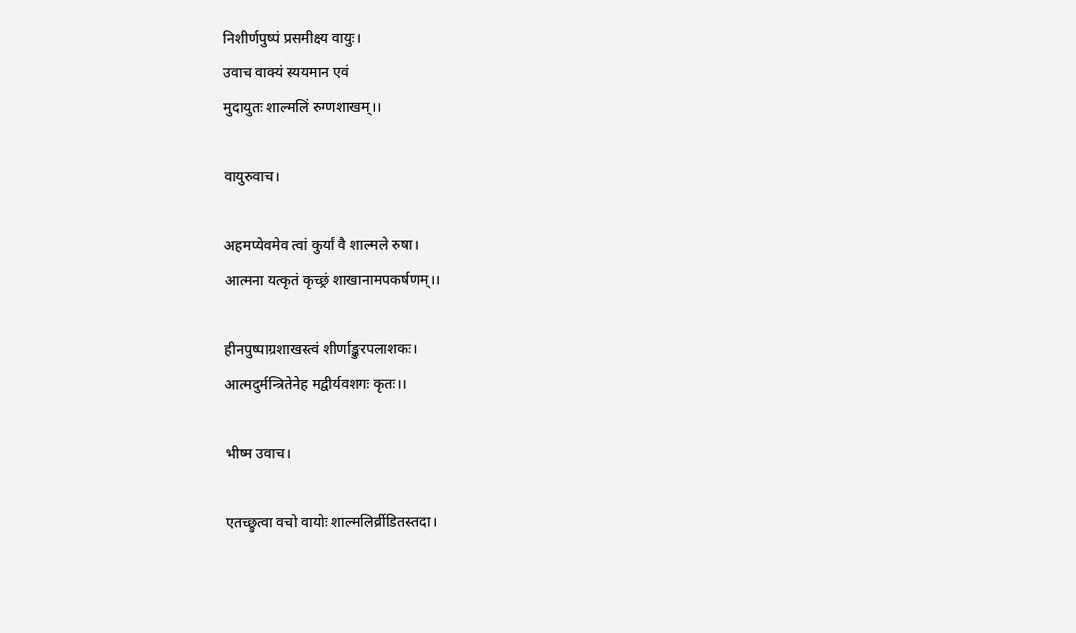निशीर्णपुष्पं प्रसमीक्ष्य वायुः।
उवाच वाक्यं स्ययमान एवं
मुदायुतः शाल्मलिं रुग्णशाखम्।।

वायुरुवाच।

अहमप्येवमेव त्वां कुर्यां वै शाल्मले रुषा।
आत्मना यत्कृतं कृच्छ्रं शाखानामपकर्षणम्।।

हीनपुष्पाग्रशाखस्त्वं शीर्णाङ्कुरपलाशकः।
आत्मदुर्मन्त्रितेनेह मद्वीर्यवशगः कृतः।।

भीष्म उवाच।

एतच्छ्रुत्वा वचो वायोः शाल्मलिर्व्रीडितस्तदा।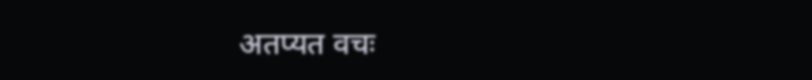अतप्यत वचः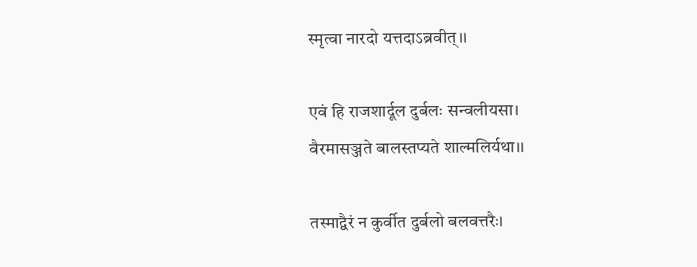स्मृत्वा नारदो यत्तदाऽब्रवीत्।।

एवं हि राजशार्दूल दुर्बलः सन्वलीयसा।
वैरमासञ्जते बालस्तप्यते शाल्मलिर्यथा।।

तस्माद्वैरं न कुर्वीत दुर्बलो बलवत्तरैः।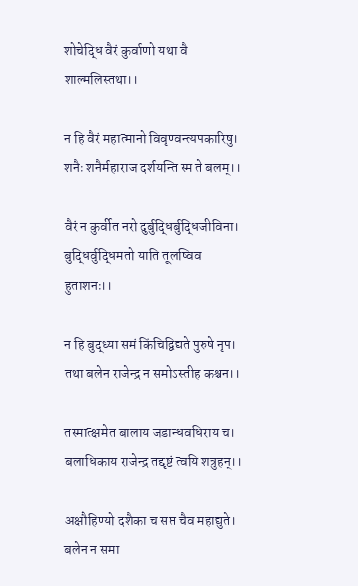शोचेद्धि वैरं कुर्वाणो यथा वै शाल्मलिस्तथा।।

न हि वैरं महात्मानो विवृण्वन्त्यपकारिषु।
शनैः शनैर्महाराज दर्शयन्ति स्म ते बलम्।।

वैरं न कुर्वीत नरो दुर्बुद्धिर्बुद्धिजीविना।
बुद्धिर्वुद्धिमतो याति तूलष्विव हुताशनः।।

न हि बुद्ध्या समं किंचिद्विद्यते पुरुषे नृप।
तथा बलेन राजेन्द्र न समोऽस्तीह कश्चन।।

तस्मात्क्षमेत बालाय जडान्धवधिराय च।
बलाधिकाय राजेन्द्र तद्दृष्टं त्वयि शत्रुहन्।।

अक्षौहिण्यो दशैका च सप्त चैव महाद्युते।
बलेन न समा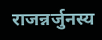राजन्नर्जुनस्य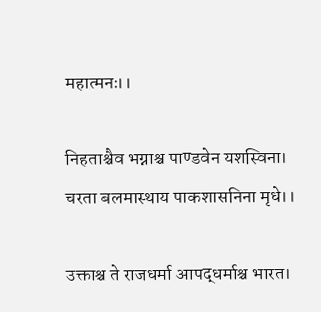महात्मनः।।

निहताश्चैव भग्नाश्च पाण्डवेन यशस्विना।
चरता बलमास्थाय पाकशासनिना मृधे।।

उक्ताश्च ते राजधर्मा आपद्धर्माश्च भारत।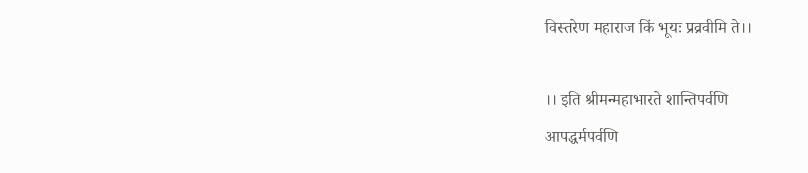विस्तरेण महाराज किं भूयः प्रव्रवीमि ते।।

।। इति श्रीमन्महाभारते शान्तिपर्वणि
आपद्धर्मपर्वणि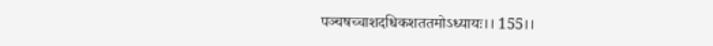पञ्चषच्चाशदधिकशततमोऽध्यायः।। 155।।